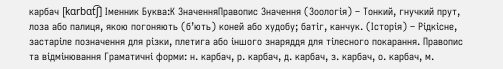карбач [kɑrbɑt͡ʃ] Іменник Буква:К ЗначенняПравопис Значення (Зоологія) – Тонкий, гнучкий прут, лоза або палиця, якою погоняють (б’ють) коней або худобу; батіг, канчук. (Історія) – Рідкісне, застаріле позначення для різки, плетига або іншого знаряддя для тілесного покарання. Правопис та відмінювання Граматичні форми: н. карбач, р. карбач, д. карбач, з. карбач, о. карбач, м.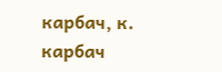карбач, к. карбач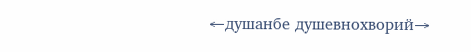←душанбе душевнохворий→